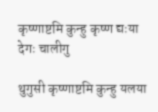कृष्णाष्टमि कुन्हु कृष्ण द्यःया देगः चालीगु

थुगुसी कृष्णाष्टमि कुन्हु यलया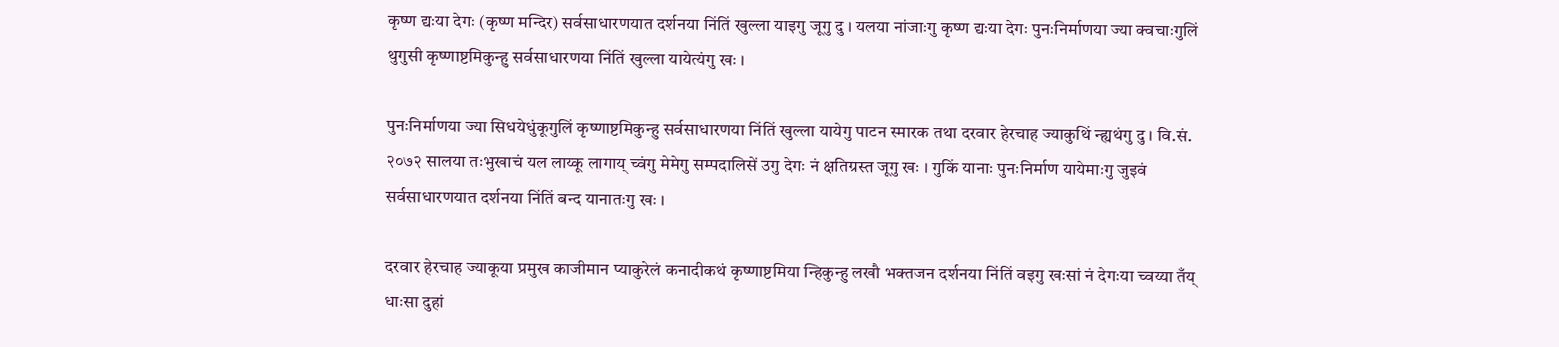कृष्ण द्यःया देगः (कृष्ण मन्दिर) सर्वसाधारणयात दर्शनया निंतिं खुल्ला याइगु जूगु दु । यलया नांजाःगु कृष्ण द्यःया देगः पुनःनिर्माणया ज्या क्वचाःगुलिं थुगुसी कृष्णाष्टमिकुन्हु सर्वसाधारणया निंतिं खुल्ला यायेत्यंगु खः ।

पुनःनिर्माणया ज्या सिधयेधुंकूगुलिं कृष्णाष्टमिकुन्हु सर्वसाधारणया निंतिं खुल्ला यायेगु पाटन स्मारक तथा दरवार हेरचाह ज्याकुथिं न्ह्यथंगु दु । वि.सं. २०७२ सालया तःभुखाचं यल लाय्कू लागाय् च्वंगु मेमेगु सम्पदालिसें उगु देगः नं क्षतिग्रस्त जूगु खः । गुकिं यानाः पुनःनिर्माण यायेमाःगु जुइवं सर्वसाधारणयात दर्शनया निंतिं बन्द यानातःगु खः ।

दरवार हेरचाह ज्याकूया प्रमुख काजीमान प्याकुरेलं कनादीकथं कृष्णाष्टमिया न्हिकुन्हु लखौ भक्तजन दर्शनया निंतिं वइगु खःसां नं देगःया च्वय्या तँय् धाःसा दुहां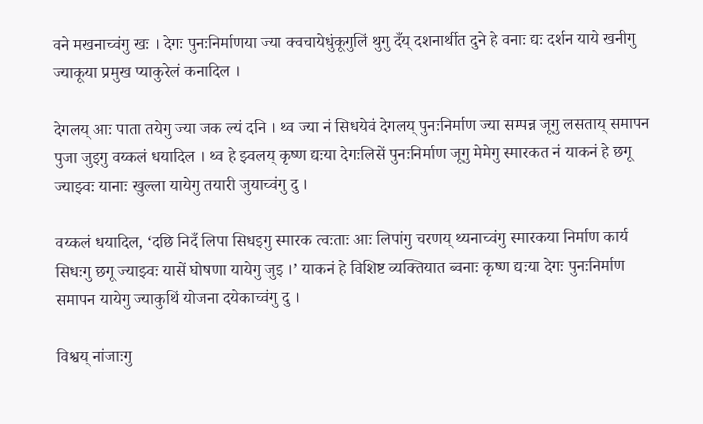वने मखनाच्वंगु खः । देगः पुनःनिर्माणया ज्या क्वचायेधुंकूगुलिं थुगु दँय् दशनार्थीत दुने हे वनाः द्यः दर्शन याये खनीगु ज्याकूया प्रमुख प्याकुरेलं कनादिल ।

देगलय् आः पाता तयेगु ज्या जक ल्यं दनि । थ्व ज्या नं सिधयेवं देगलय् पुनःनिर्माण ज्या सम्पन्न जूगु लसताय् समापन पुजा जुइगु वय्कलं धयादिल । थ्व हे झ्वलय् कृष्ण द्यःया देगःलिसें पुनःनिर्माण जूगु मेमेगु स्मारकत नं याकनं हे छगू ज्याझ्वः यानाः खुल्ला यायेगु तयारी जुयाच्वंगु दु ।

वय्कलं धयादिल, ‘दछि निदँ लिपा सिधइगु स्मारक त्वःताः आः लिपांगु चरणय् थ्यनाच्वंगु स्मारकया निर्माण कार्य सिधःगु छगू ज्याझ्वः यासें घोषणा यायेगु जुइ ।’ याकनं हे विशिष्ट व्यक्तियात ब्वनाः कृष्ण द्यःया देगः पुनःनिर्माण समापन यायेगु ज्याकुथिं योजना दयेकाच्वंगु दु ।

विश्वय् नांजाःगु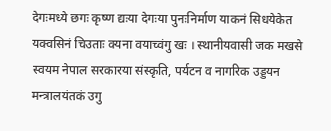देगःमध्ये छगः कृष्ण द्यःया देगःया पुनःनिर्माण याकनं सिधयेकेत यक्वसिनं चिउताः क्यना वयाच्वंगु खः । स्थानीयवासी जक मखसे स्वयम नेपाल सरकारया संस्कृति, पर्यटन व नागरिक उड्डयन मन्त्रालयंतकं उगु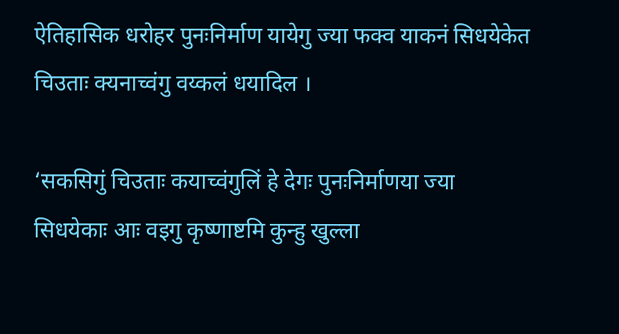ऐतिहासिक धरोहर पुनःनिर्माण यायेगु ज्या फक्व याकनं सिधयेकेत चिउताः क्यनाच्वंगु वय्कलं धयादिल ।

‘सकसिगुं चिउताः कयाच्वंगुलिं हे देगः पुनःनिर्माणया ज्या सिधयेकाः आः वइगु कृष्णाष्टमि कुन्हु खुल्ला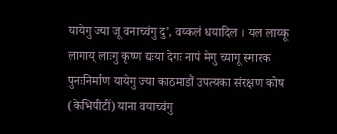यायेगु ज्या जू वनाच्वंगु दु’, वय्कलं धयादिल । यल लाय्कू लागाय् लाःगु कृष्ण द्यःया देगः नापं मेगु च्यागू स्मारक पुनःनिर्माण यायेगु ज्या काठमाडौं उपत्यका संरक्षण कोष (केभिपीटीं) याना वयाच्वंगु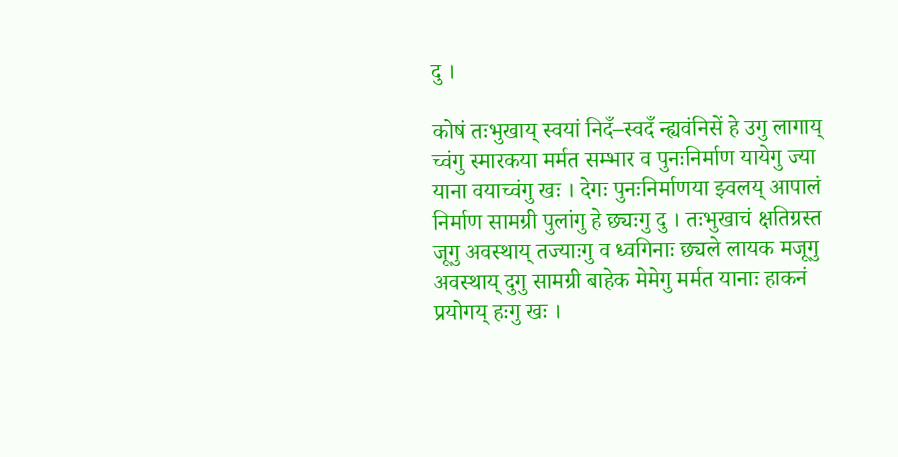दु ।

कोषं तःभुखाय् स्वयां निदँ–स्वदँ न्ह्यवंनिसें हे उगु लागाय् च्वंगु स्मारकया मर्मत सम्भार व पुनःनिर्माण यायेगु ज्या याना वयाच्वंगु खः । देगः पुनःनिर्माणया झ्वलय् आपालं निर्माण सामग्री पुलांगु हे छ्यःगु दु । तःभुखाचं क्षतिग्रस्त जूगु अवस्थाय् तज्याःगु व ध्वगिनाः छ्यले लायक मजूगु अवस्थाय् दुगु सामग्री बाहेक मेमेगु मर्मत यानाः हाकनं प्रयोगय् हःगु खः ।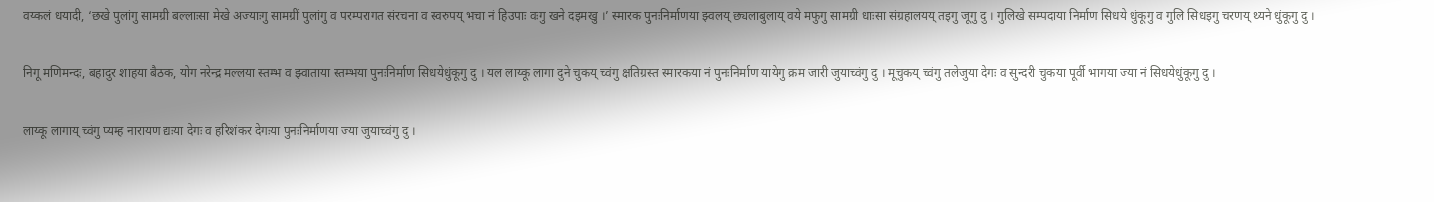वय्कलं धयादी, ‘छखे पुलांगु सामग्री बल्लाःसा मेखे अज्याःगु सामग्रीं पुलांगु व परम्परागत संरचना व स्वरुपय् भचा नं हिउपाः वःगु खने दइमखु ।’ स्मारक पुनःनिर्माणया झ्वलय् छ्यलाबुलाय् वये मफुगु सामग्री धाःसा संग्रहालयय् तइगु जूगु दु । गुलिखे सम्पदाया निर्माण सिधये धुंकूगु व गुलि सिधइगु चरणय् थ्यने धुंकूगु दु ।

निगू मणिमन्दः, बहादुर शाहया बैठक, योग नरेन्द्र मल्लया स्तम्भ व झ्वाताया स्तम्भया पुनःनिर्माण सिधयेधुंकूगु दु । यल लाय्कू लागा दुने चुकय् च्वंगु क्षतिग्रस्त स्मारकया नं पुनःनिर्माण यायेगु क्रम जारी जुयाच्वंगु दु । मूचुकय् च्वंगु तलेजुया देगः व सुन्दरी चुकया पूर्वी भागया ज्या नं सिधयेधुंकूगु दु ।

लाय्कू लागाय् च्वंगु प्यम्ह नारायण द्यःया देगः व हरिशंकर देगःया पुनःनिर्माणया ज्या जुयाच्वंगु दु ।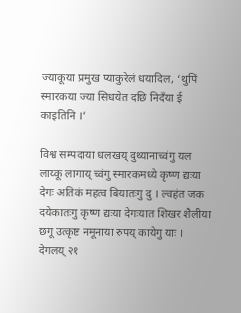ज्याकूया प्रमुख प्याकुरेलं धयादिल, ‘थुपिं स्मारकया ज्या सिधयेत दछि निदँया ई काइतिनि ।’

विश्व सम्पदाया धलखय् दुथ्यानाच्वंगु यल लाय्कू लागाय् च्वंगु स्मारकमध्ये कृष्ण द्यःया देगः अतिकं महत्व बियातःगु दु । ल्वहंत जक दयेकातःगु कृष्ण द्यःया देगःयात शिखर शैलीया छगू उत्कृष्ट नमूनाया रुपय् कायेगु याः । देगलय् २१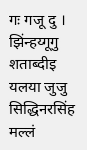गः गजू दु । झिंन्हय्गूगु शताब्दीइ यलया जुजु सिद्धिनरसिंह मल्लं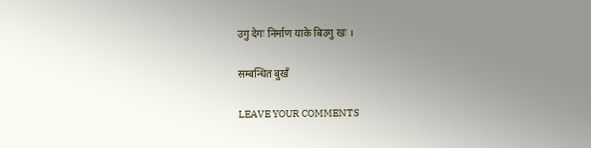उगु देगः निर्माण याके बिउगु खः ।

सम्बन्धित बुखँ

LEAVE YOUR COMMENTS